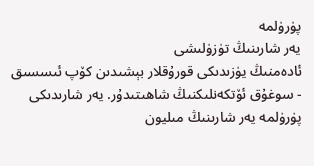پۈرۈلمە
يەر شارىنىڭ تۈزۈلىشى
ئادەمنىڭ يۈزىدىكى قورۇقلار بېشىدىن كۆپ ئىسسىق - سوغۇق ئۆتكەنلىكنىڭ شاھىتىدۇر. يەر شارىدىكى پۈرۈلمە يەر شارىنىڭ مىليون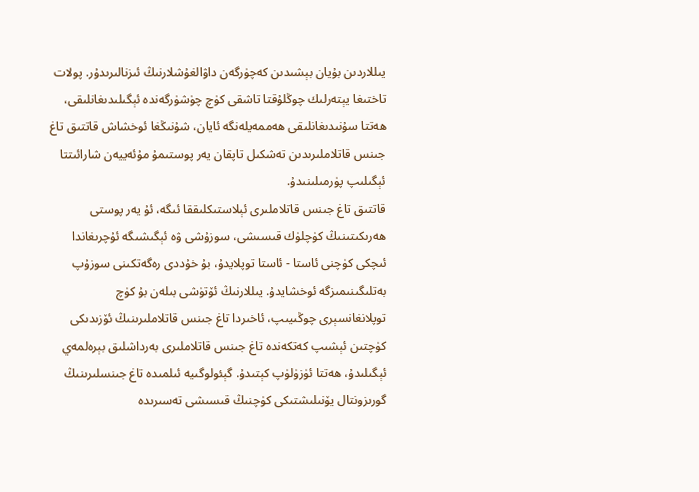يىللاردىن بۇيان بېشىدىن كەچۈرگەن داۋالغۇشلارنىڭ ئىزنالىرىدۇر. پولات تاختىغا يېتەرلىك چوڭلۇقتا تاشقى كۈچ چۈشۈرگەندە ئېگىلىدىغانلىقى، ھەتتا سۇنىدىغانلىقى ھەممەيلەنگە ئايان، شۇنىڭغا ئوخشاش قاتتىق تاغ جىنس قاتلاملىرىدىن تەشكىل تاپقان يەر پوستىمۇ مۇئەييەن شارائىتتا ئېگىلىپ پۈرمىلىنىدۇ.
قاتتىق تاغ جىنس قاتلاملىرى ئېلاستىكلىققا ئىگە، ئۇ يەر پوستى ھەرىكىتىنىڭ كۈچلۈك قىسىشى، سوزۇشى ۋە ئېگىشىگە ئۇچرىغاندا ئىچكى كۈچنى ئاستا - ئاستا توپلايدۇ، بۇ خۇددى رەگەتكىنى سوزۇپ بەتلىگىنىمىزگە ئوخشايدۇ. يىللارنىڭ ئۆتۈشى بىلەن بۇ كۈچ توپلانغانسېرى چوڭىيىپ، ئاخىردا تاغ جىنس قاتلاملىرىنىڭ ئۆزىدىكى كۈچتىن ئېشىپ كەتكەندە تاغ جىنس قاتلاملىرى بەرداشلىق بېرەلمەي ئېگىلىدۇ، ھەتتا ئۈزۈلۈپ كېتىدۇ. گېئولوگىيە ئىلمىدە تاغ جىنسلىرىنىڭ گورىزونتال يۆنىلىشتىكى كۈچنىڭ قىسىشى تەسىرىدە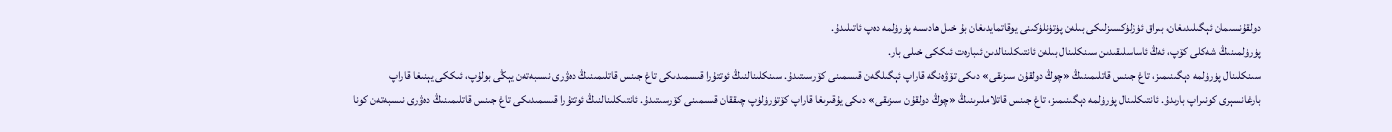دولقۇنسىمان ئېگىلىدىغان، بىراق ئۈزلۈكسىزلىكى بىلەن پۈتۈنلۈكىنى يوقاتمايدىغان بۇ خىل ھادىسە پۈرۈلمە دەپ ئاتىلىدۇ.
پۈرۈلمىنىڭ شەكلى كۆپ، ئەڭ ئاساسلىقىدىن سىنكلىنال بىلەن ئانتىكلىنالدىن ئىبارەت ئىككى خىلى بار.
سىنكلىنال پۈرۈلمە دېگىنىمىز، تاغ جىنس قاتلىمىنىڭ «چوڭ دولقۇن سىزىقى» دىكى تۆۋەنگە قاراپ ئېگىلگەن قىسمىنى كۆرسىتىدۇ. سىنكلىنالنىڭ ئوتتۇرا قىسمىدىكى تاغ جىنس قاتلىمىنىڭ دەۋرى نىسبەتەن يېڭى بولۇپ، ئىككى يېنىغا قاراپ بارغانسېرى كونىراپ بارىدۇ. ئانتىكلىنال پۈرۈلمە دېگىنىمىز، تاغ جىنس قاتلاملىرىنىڭ «چوڭ دولقۇن سىزىقى» دىكى يۇقىرىغا قاراپ كۆتۈرۈلۈپ چىققان قىسمىنى كۆرسىتىدۇ. ئانتىكلىنالنىڭ ئوتتۇرا قىسمىدىكى تاغ جىنس قاتلىمىنىڭ دەۋرى نىسبەتەن كونا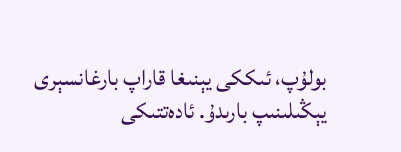بولۇپ، ئىككى يېنىغا قاراپ بارغانسېرى يېڭىلىنىپ بارىدۇ. ئادەتتىكى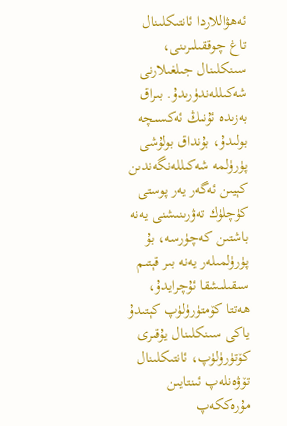ئەھۋاللاردا ئانتىكلىنال تاغ چوققىلىرىنى، سىنكلىنال جىلغىلارنى شەكىللەندۈرىدۇ. بىراق بەزىدە ئۇنىڭ ئەكسىچە بولىدۇ، بۇنداق بولۇشى پۈرۈلمە شەكىللەنگەندىن كېيىن ئەگەر يەر پوستى كۈچلۈك تەۋرىنىشنى يەنە باشتىن كەچۈرسە، بۇ پۈرۈلمىلەر يەنە بىر قېتىم سىقىلىشقا ئۇچرايدۇ، ھەتتا كۆمتۈرۈلۈپ كېتىدۇ ياكى سىنكلىنال يۇقىرى كۆتۈرۈلۈپ، ئانتىكلىنال تۆۋەنلەپ ئىنتايىن مۇرەككەپ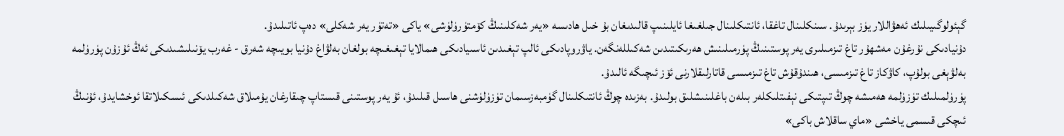گېئولوگىيىلىك ئەھۋاللار يۈز بېرىدۇ. سىنكلىنال تاغقا، ئانتىكلىنال جىلغىغا ئايلىنىپ قالىدىغان بۇ خىل ھادىسە «يەر شەكلىنىڭ كۆمتۈرۈلۈشى» ياكى «تەتۈر يەر شەكلى» دەپ ئاتىلىدۇ.
دۇنيادىكى نۇرغۇن مەشھۇر تاغ تىزمىلىرى يەر پوستىنىڭ پۈرمىلىنىش ھەرىكىتىدىن شەكىللەنگەن. ياۋروپادىكى ئالپ تېغىدىن ئاسىيادىكى ھىمالايا تېغىغىچە بولغان بەلۋاغ دۇنيا بويىچە شەرق - غەرب يۆنىلىشىدىكى ئەڭ ئۇزۇن پۈرۈلمە بەلۋېغى بولۇپ، كاۋكاز تاغ تىزمىسى، ھىندۇقۇش تاغ تىزمىسى قاتارلىقلارنى ئۆز ئىچىگە ئالىدۇ.
پۈرۈلمىلىك تۈزۈلمە ھەمىشە چوڭ تىپتىكى نېفىتلىكلەر بىلەن باغلىنىشلىق بولىدۇ. بەزىدە چوڭ ئانتىكلىنال گۈمبەزسىمان تۈزۈلۈشنى ھاسىل قىلىدۇ، ئۇ يەر پوستىنى قىستاپ چىقارغان يۇمىلاق شەكىلدىكى ئىسكىلاتقا ئوخشايدۇ، ئۇنىڭ ئىچكى قىسمى ياخشى «ماي ساقلاش باكى»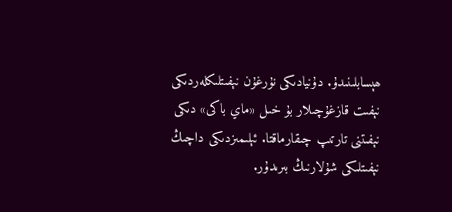ھېسابلىنىدۇ. دۇنيادىكى نۇرغۇن نېفىتلىكلەردىكى نېفىت قازغۇچىلار بۇ خىل «ماي باكى» دىكى نېفىتنى تارتىپ چىقارماقتا. ئېلىمىزدىكى داچىڭ نېفىتلىكى شۇلارنىڭ بىرىدۇر.